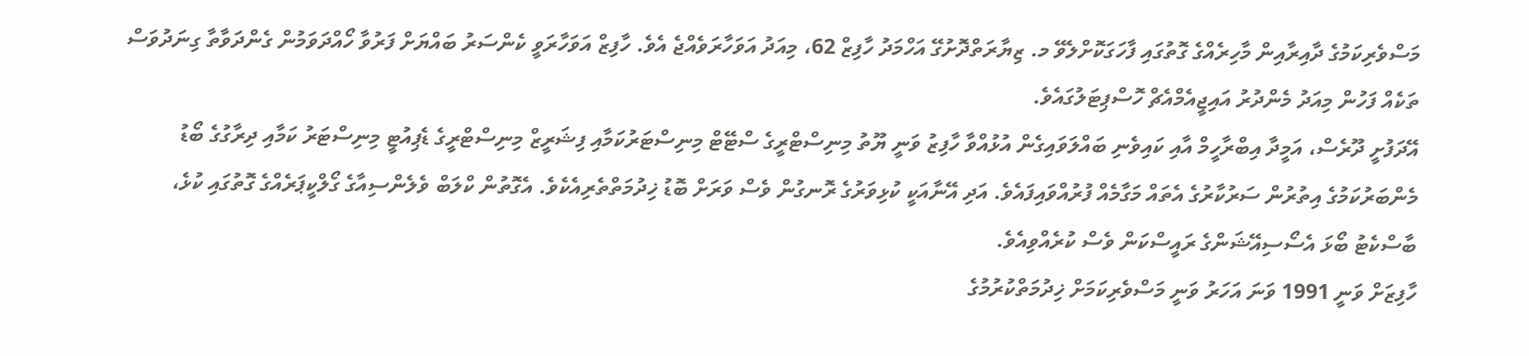މަސްވެރިކަމުގެ ދާއިރާއިން މާހިރެއްގެ ގޮތުގައި ފާހަގަކޮށްލެވޭ މ. ޒިޔާރަތްދޮށުގޭ އަހްމަދު ހާފިޒް 62، މިއަދު އަވަހާރަވެއްޖެ އެވެ. ހާފިޒް އަވަހާރަވީ ކެންސަރު ބައްޔަށް ފަރުވާ ހޯއްދަވަމުން ގެންދަވާތާ ގިނަދުވަސް ތަކެއް ފަހުން މިއަދު މެންދުރު އައިޖީއެމްއެޗް ހޮސްޕިޓަލުގައެވެ.
އޭދަފުށީ ދޫރެސް، އަމީދާ އިބްރާހީމް އާއި ކައިވެނި ބައްލަވައިގެން އުޅުއްވާ ހާފިޒު ވަނީ ޔޫތު މިނިސްޓްރީގެ ސްޓޭޓް މިނިސްޓަރުކަމާއި ފިޝަރީޒް މިނިސްޓްރީގެ ޑެޕިއުޓީ މިނިސްޓަރު ކަމާއި ދިރާގުގެ ބޯޑު މެންބަރުކަމުގެ އިތުރުން ސަރުކާރުގެ އެތައް މަގާމެއް ފުރުއްވައިފައެވެ. އަދި އޭނާއަކީ ކުޅިވަރުގެ ރޮނގުން ވެސް ވަރަށް ބޮޑު ޚިދުމަތްތެރިއެކެވެ. އެގޮތުން ކްލަބް ވެލެންސިއާގެ ގޯލްކީޕަރެއްގެ ގޮތުގައި ކުޅެ، ބާސްކެޓު ބޯޅަ އެސޯސިއޭޝަންގެ ރައީސްކަން ވެސް ކުރެއްވިއެވެ.
ހާފިޒަށް ވަނީ 1991 ވަނަ އަހަރު ވަނީ މަސްވެރިކަމަށް ޚިދުމަތްކުރުމުގެ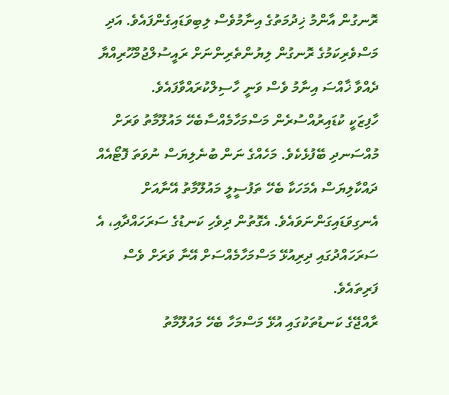ރޮނގުން އާންމު ޚިދުމަތުގެ އިނާމުވެސް ލިބިވަޑައިގެންފައެވެ. އަދި މަސްވެރިކަމުގެ ރޮނގުން ލިޔުންތެރިންނަށް ރައީސުލްޖުމްހޫރިއްޔާ ދެއްވާ ޚާއްސަ އިނާމު ވެސް ވަނީ ހާސިލްކުރައްވާފައެވެ.
ހާފިޒަކީ ކުޑައިރުއްސުރެން މަސްމަހާމެއްސާބެހޭ މައުލޫމާތު ވަރަށް މުއްސަނދި ބޭފުޅެކެވެ. މަހެއްގެ ނަން ބުނެލިޔަސް ނުވަތަ ފޮޓޯއެއް ދައްކާލިޔަސް އެމަހަކާ ބެހޭ ތަފުސީލީ މައުލޫމާތު އޭނާއަށް އެނގިވަޑައިގަންނަވައެވެ. އެގޮތުން ދިވެހި ކަނޑުގެ ސަރަހައްދާއި، އެ ސަރަހައްދުގައި ދިރިއުޅޭ މަސްމަހާމެއްސަށް އޭނާ ވަރަށް ވެސް ފަރިތައެވެ.
ރާއްޖޭގެ ކަނޑުތަކުގައި އުޅޭ މަސްމަހާ ބެހޭ މައުލޫމާތު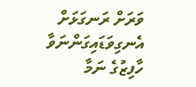ވަރަށް ރަނގަޅަށް އެނގިވަޑައިގަންނަވާ ހާފިޒުގެ ނަމާ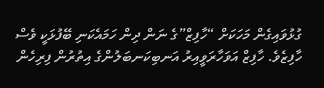ގުޅުވައިގެން މަހަކަށް “ހާފިޒް”ގެ ނަން ދިން ހަމައެކަނި ބޭފުޅަކީ ވެސް ހާފިޒެވެ. ހާފިޒް އަވަހާރަވީއިރު އަނބިކަނބަލުންގެ އިތުރުން ފިރިހެން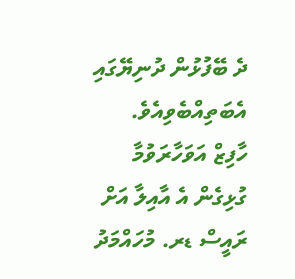ދެ ބޭފުޅުން ދުނިޔޭގައި އެބަތިއްބެވިއެވެ.
ހާފިޒް އަވަހާރަވުމާ ގުޅިގެން އެ އާއިލާ އަށް ރައީސް ޑރ. މުހައްމަދު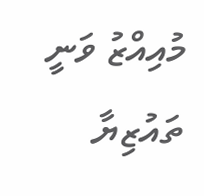މުއިއްޒު ވަނީ ތައުޒިޔާ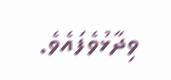ވިދާޅުވެފައެވެ.